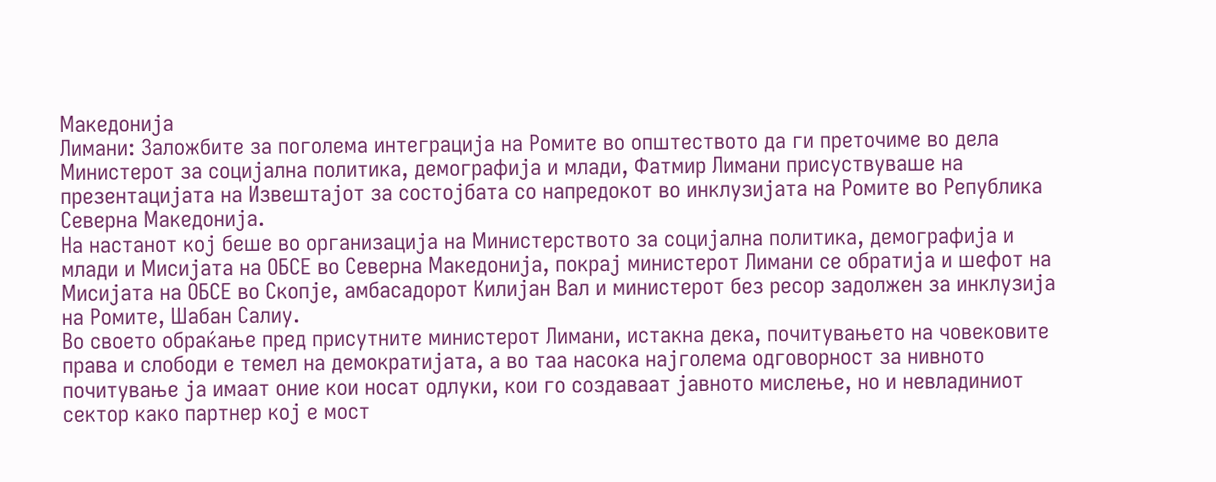Македонија
Лимани: Заложбите за поголема интеграција на Ромите во општеството да ги преточиме во дела
Министерот за социјална политика, демографија и млади, Фатмир Лимани присуствуваше на презентацијата на Извештајот за состојбата со напредокот во инклузијата на Ромите во Република Северна Македонија.
На настанот кој беше во организација на Министерството за социјална политика, демографија и млади и Мисијата на ОБСЕ во Северна Македонија, покрај министерот Лимани се обратија и шефот на Мисијата на ОБСЕ во Скопје, амбасадорот Килијан Вал и министерот без ресор задолжен за инклузија на Ромите, Шабан Салиу.
Во своето обраќање пред присутните министерот Лимани, истакна дека, почитувањето на човековите права и слободи е темел на демократијата, а во таа насока најголема одговорност за нивното почитување ја имаат оние кои носат одлуки, кои го создаваат јавното мислење, но и невладиниот сектор како партнер кој е мост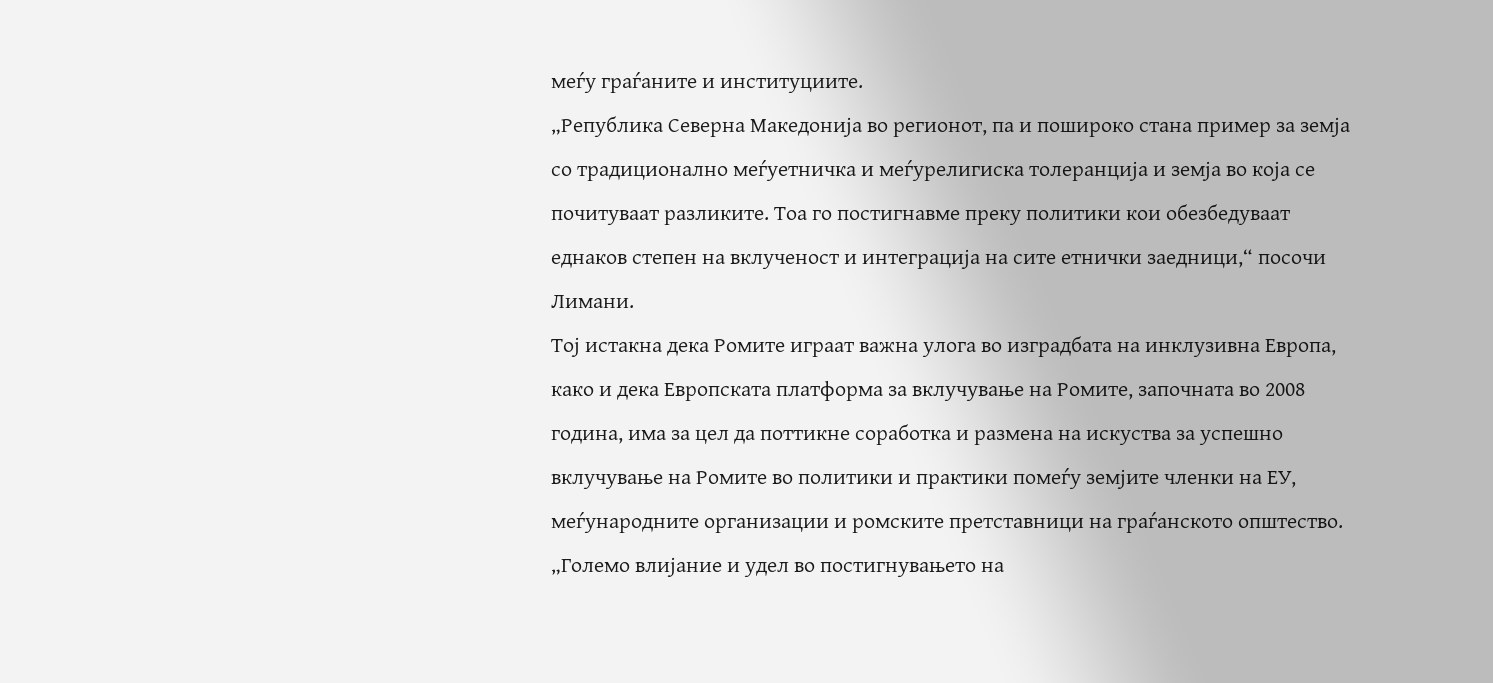меѓу граѓаните и институциите.
„Република Северна Македонија во регионот, па и пошироко стана пример за земја со традиционално меѓуетничка и меѓурелигиска толеранција и земја во која се почитуваат разликите. Тоа го постигнавме преку политики кои обезбедуваат еднаков степен на вклученост и интеграција на сите етнички заедници,“ посочи Лимани.
Тој истакна дека Ромите играат важна улога во изградбата на инклузивна Европа, како и дека Европската платформа за вклучување на Ромите, започната во 2008 година, има за цел да поттикне соработка и размена на искуства за успешно вклучување на Ромите во политики и практики помеѓу земјите членки на ЕУ, меѓународните организации и ромските претставници на граѓанското општество.
„Големо влијание и удел во постигнувањето на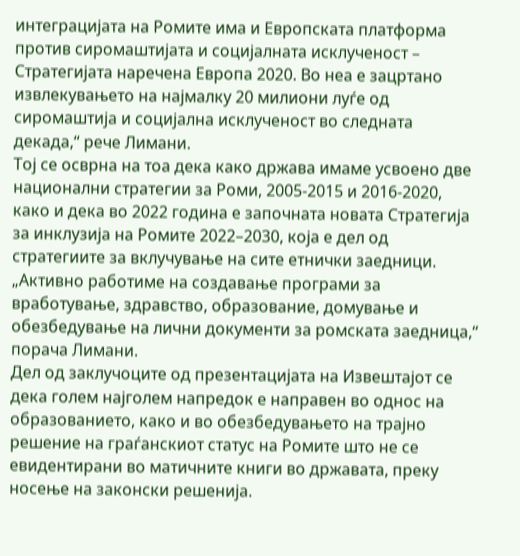интеграцијата на Ромите има и Европската платформа против сиромаштијата и социјалната исклученост – Стратегијата наречена Европа 2020. Во неа е зацртано извлекувањето на најмалку 20 милиони луѓе од сиромаштија и социјална исклученост во следната декада,“ рече Лимани.
Тој се осврна на тоа дека како држава имаме усвоено две национални стратегии за Роми, 2005-2015 и 2016-2020, како и дека во 2022 година е започната новата Стратегија за инклузија на Ромите 2022–2030, која е дел од стратегиите за вклучување на сите етнички заедници.
„Активно работиме на создавање програми за вработување, здравство, образование, домување и обезбедување на лични документи за ромската заедница,“ порача Лимани.
Дел од заклучоците од презентацијата на Извештајот се дека голем најголем напредок е направен во однос на образованието, како и во обезбедувањето на трајно решение на граѓанскиот статус на Ромите што не се евидентирани во матичните книги во државата, преку носење на законски решенија.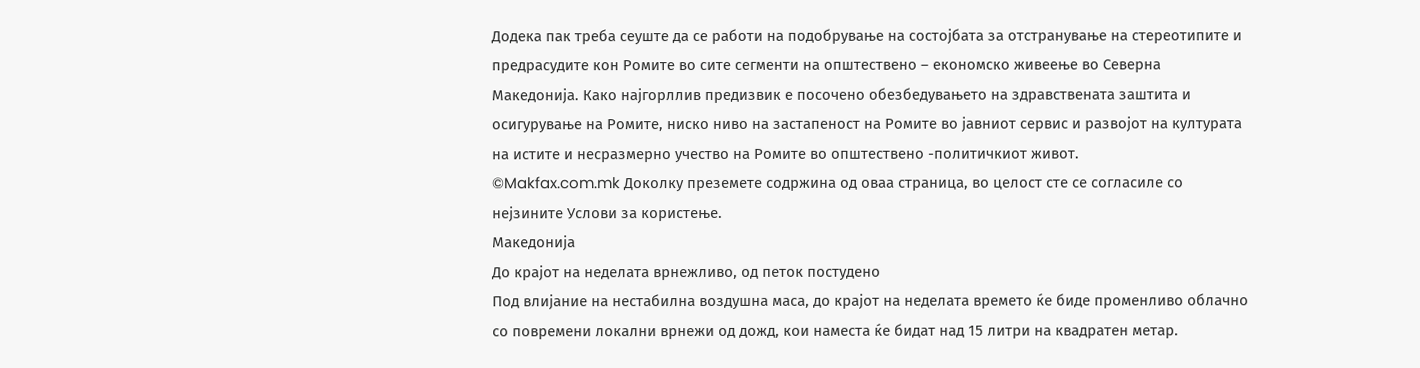Додека пак треба сеуште да се работи на подобрување на состојбата за отстранување на стереотипите и предрасудите кон Ромите во сите сегменти на општествено – економско живеење во Северна Македонија. Како најгорллив предизвик е посочено обезбедувањето на здравствената заштита и осигурување на Ромите, ниско ниво на застапеност на Ромите во јавниот сервис и развојот на културата на истите и несразмерно учество на Ромите во општествено -политичкиот живот.
©Makfax.com.mk Доколку преземете содржина од оваа страница, во целост сте се согласиле со нејзините Услови за користење.
Македонија
До крајот на неделата врнежливо, од петок постудено
Под влијание на нестабилна воздушна маса, до крајот на неделата времето ќе биде променливо облачно со повремени локални врнежи од дожд, кои наместа ќе бидат над 15 литри на квадратен метар.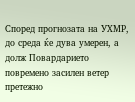Според прогнозата на УХМР, до среда ќе дува умерен, а долж Повардарието повремено засилен ветер претежно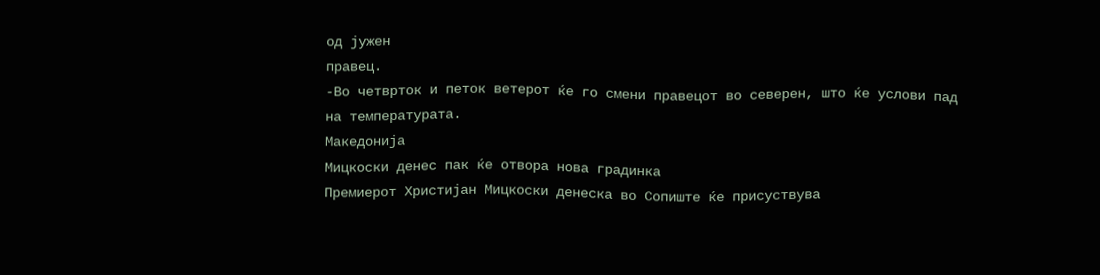од јужен
правец.
-Во четврток и петок ветерот ќе го смени правецот во северен, што ќе услови пад на температурата.
Македонија
Мицкоски денес пак ќе отвора нова градинка
Премиерот Христијан Мицкоски денеска во Сопиште ќе присуствува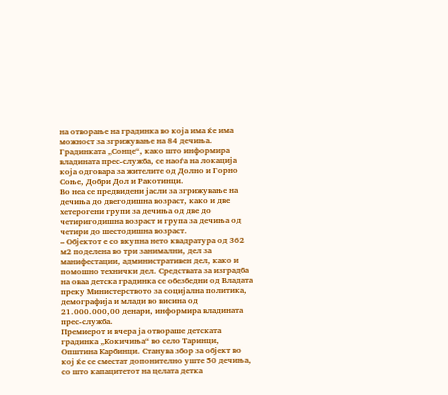на отворање на градинка во која има ќе има можност за згрижување на 84 дечиња.
Градинката „Сонце“, како што информира владината прес-служба, се наоѓа на локација која одговара за жителите од Долно и Горно Соње, Добри Дол и Ракотинци.
Во неа се предвидени јасли за згрижување на дечиња до двегодишна возраст, како и две хетерогени групи за дечиња од две до четиригодишна возраст и група за дечиња од четири до шестодишна возраст.
– Објектот е со вкупна нето квадратура од 362 м2 поделена во три занимални, дел за манифестации, административен дел, како и помошно технички дел. Средствата за изградба на оваа детска градинка се обезбедни од Владата преку Министерството за социјална политика, демографија и млади во висина од 21.000.000,00 денари, информира владината прес-служба.
Премиерот и вчера ја отвораше детската градинка „Кокичиња“ во село Таринци, Општина Карбинци. Станува збор за објект во кој ќе се сместат допонително уште 50 дечиња, со што капацитетот на целата детка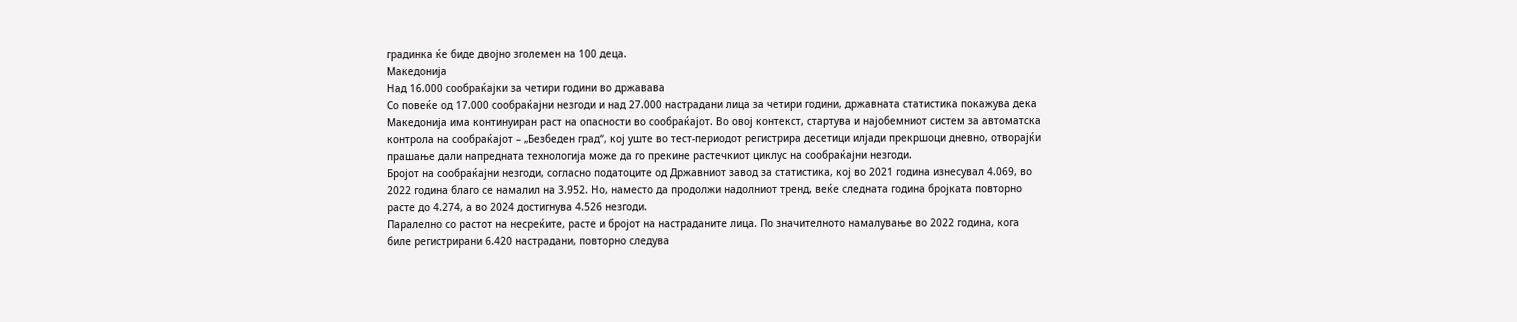градинка ќе биде двојно зголемен на 100 деца.
Македонија
Над 16.000 сообраќајки за четири години во државава
Со повеќе од 17.000 сообраќајни незгоди и над 27.000 настрадани лица за четири години, државната статистика покажува дека Македонија има континуиран раст на опасности во сообраќајот. Во овој контекст, стартува и најобемниот систем за автоматска контрола на сообраќајот – „Безбеден град“, кој уште во тест-периодот регистрира десетици илјади прекршоци дневно, отворајќи прашање дали напредната технологија може да го прекине растечкиот циклус на сообраќајни незгоди.
Бројот на сообраќајни незгоди, согласно податоците од Државниот завод за статистика, кој во 2021 година изнесувал 4.069, во 2022 година благо се намалил на 3.952. Но, наместо да продолжи надолниот тренд, веќе следната година бројката повторно расте до 4.274, а во 2024 достигнува 4.526 незгоди.
Паралелно со растот на несреќите, расте и бројот на настраданите лица. По значителното намалување во 2022 година, кога биле регистрирани 6.420 настрадани, повторно следува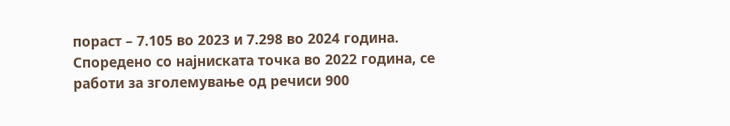пораст – 7.105 во 2023 и 7.298 во 2024 година. Споредено со најниската точка во 2022 година, се работи за зголемување од речиси 900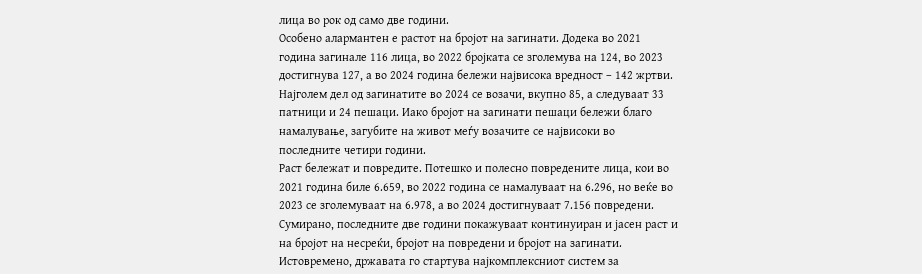лица во рок од само две години.
Особено алармантен е растот на бројот на загинати. Додека во 2021 година загинале 116 лица, во 2022 бројката се зголемува на 124, во 2023 достигнува 127, а во 2024 година бележи највисока вредност – 142 жртви.
Најголем дел од загинатите во 2024 се возачи, вкупно 85, а следуваат 33 патници и 24 пешаци. Иако бројот на загинати пешаци бележи благо намалување, загубите на живот меѓу возачите се највисоки во последните четири години.
Раст бележат и повредите. Потешко и полесно повредените лица, кои во 2021 година биле 6.659, во 2022 година се намалуваат на 6.296, но веќе во 2023 се зголемуваат на 6.978, а во 2024 достигнуваат 7.156 повредени.
Сумирано, последните две години покажуваат континуиран и јасен раст и на бројот на несреќи, бројот на повредени и бројот на загинати.
Истовремено, државата го стартува најкомплексниот систем за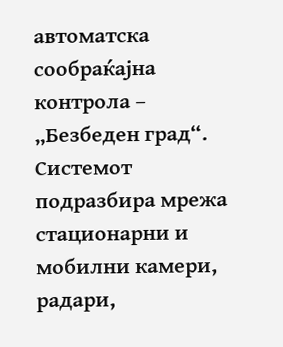автоматска сообраќајна контрола – „Безбеден град“. Системот подразбира мрежа стационарни и мобилни камери, радари,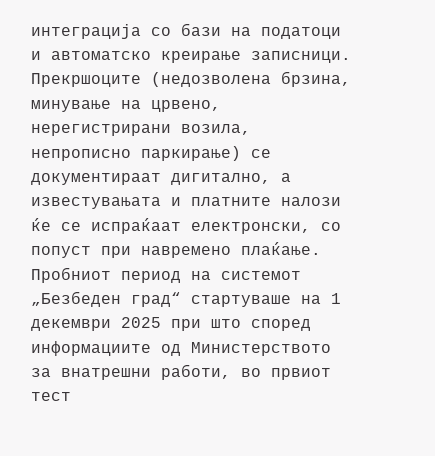интеграција со бази на податоци и автоматско креирање записници. Прекршоците (недозволена брзина, минување на црвено, нерегистрирани возила, непрописно паркирање) се документираат дигитално, а известувањата и платните налози ќе се испраќаат електронски, со попуст при навремено плаќање.
Пробниот период на системот „Безбеден град“ стартуваше на 1 декември 2025 при што според информациите од Министерството за внатрешни работи, во првиот тест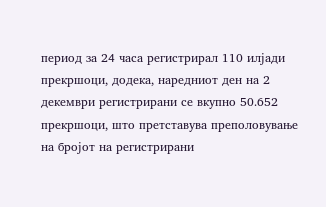период за 24 часа регистрирал 110 илјади прекршоци, додека, наредниот ден на 2 декември регистрирани се вкупно 50.652 прекршоци, што претставува преполовување на бројот на регистрирани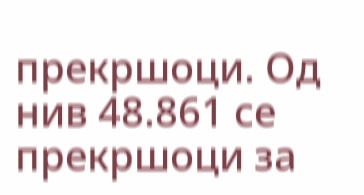прекршоци. Од нив 48.861 се прекршоци за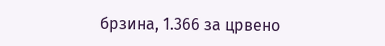брзина, 1.366 за црвено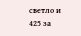светло и 425 за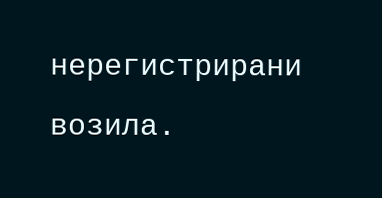нерегистрирани возила.